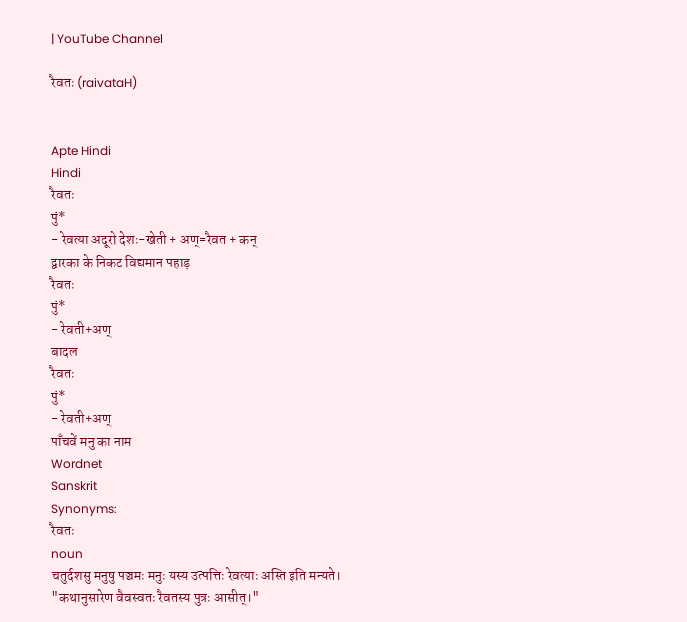| YouTube Channel

रैवतः (raivataH)


Apte Hindi
Hindi
रैवतः
पुं*
- रेवत्या अदूरो देशः-खेती + अण्=रैवत + कन्
द्वारका के निकट विद्यमान पहाड़
रैवतः
पुं*
- रेवती+अण्
बादल
रैवतः
पुं*
- रेवती+अण्
पाँचवें मनु का नाम
Wordnet
Sanskrit
Synonyms:
रैवतः
noun
चतुर्दशसु मनुषु पञ्चमः मनुः यस्य उत्पत्तिः रेवत्याः अस्ति इति मन्यते।
"कथानुसारेण वैवस्वतः रैवतस्य पुत्रः आसीत्।"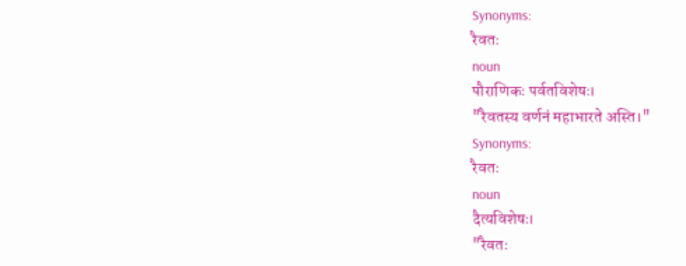Synonyms:
रैवतः
noun
पौराणिकः पर्वतविशेषः।
"रैवतस्य वर्णनं महाभारते अस्ति।"
Synonyms:
रैवतः
noun
दैत्यविशेषः।
"रैवतः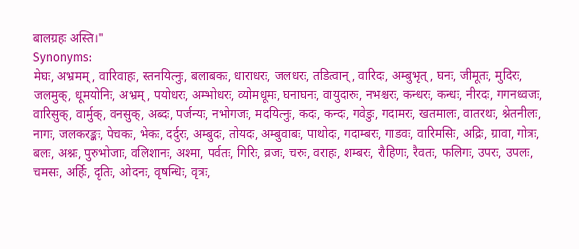बालग्रहः अस्ति।"
Synonyms:
मेघः, अभ्रमम्, वारिवाहः, स्तनयित्नुः, बलाबकः, धाराधरः, जलधरः, तडित्वान्, वारिदः, अम्बुभृत्, घनः, जीमूतः, मुदिरः, जलमुक्, धूमयोनिः, अभ्रम्, पयोधरः, अम्भोधरः, व्योमधूमः, घनाघनः, वायुदारुः, नभश्चरः, कन्धरः, कन्धः, नीरदः, गगनध्वजः, वारिसुक्, वार्मुक्, वनसुक्, अब्दः, पर्जन्यः, नभोगजः, मदयित्नुः, कदः, कन्दः, गवेडुः, गदामरः, खतमालः, वातरथः, श्नेतनीलः, नागः, जलकरङ्कः, पेचकः, भेकः, दर्दुरः, अम्बुदः, तोयदः, अम्बुवाबः, पाथोदः, गदाम्बरः, गाडवः, वारिमसिः, अद्रिः, ग्रावा, गोत्रः, बलः, अश्नः, पुरुभोजाः, वलिशानः, अश्मा, पर्वतः, गिरिः, व्रजः, चरुः, वराहः, शम्बरः, रौहिणः, रैवतः, फलिगः, उपरः, उपलः, चमसः, अर्हिः, दृतिः, ओदनः, वृषन्धिः, वृत्रः,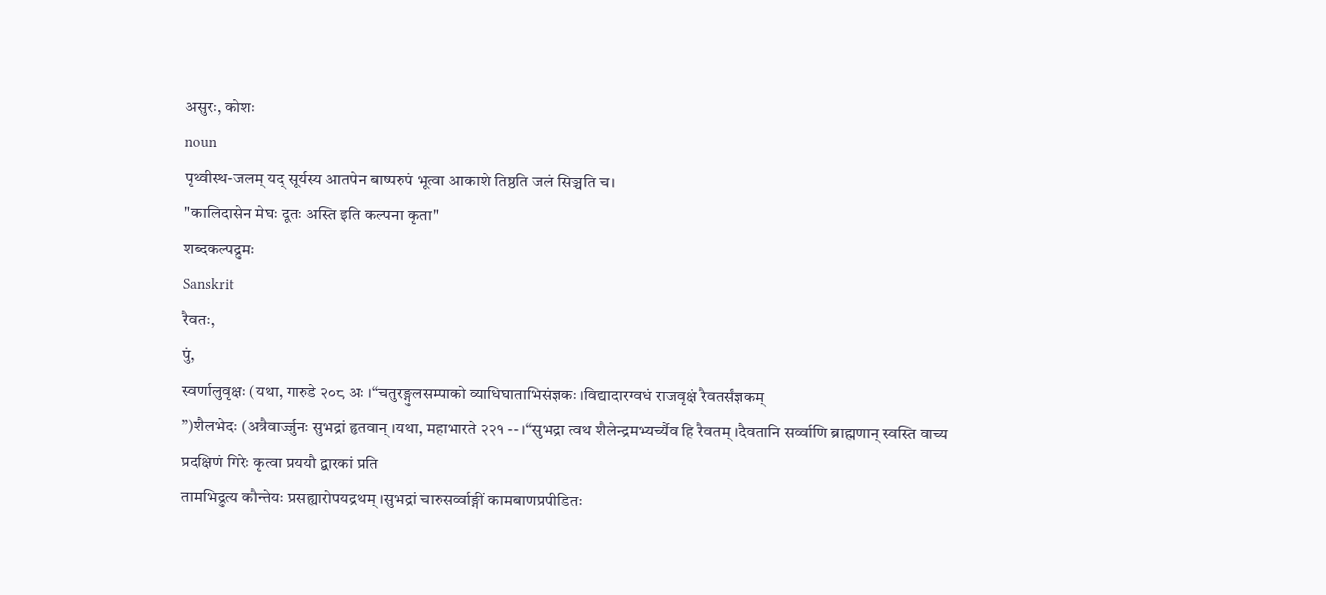असुरः, कोशः
noun
पृथ्वीस्थ-जलम् यद् सूर्यस्य आतपेन बाष्परुपं भूत्वा आकाशे तिष्ठति जलं सिञ्चति च।
"कालिदासेन मेघः दूतः अस्ति इति कल्पना कृता"
शब्दकल्पद्रुमः
Sanskrit
रैवतः,
पुं,
स्वर्णालुवृक्षः (यथा, गारुडे २०८ अः ।“चतुरङ्गुलसम्पाको व्याधिघाताभिसंज्ञकः ।विद्यादारग्वधं राजवृक्षं रैवतर्संज्ञकम्
”)शैलभेदः (अत्रैवार्ज्जुनः सुभद्रां हृतवान् ।यथा, महाभारते २२१ -- ।“सुभद्रा त्वथ शैलेन्द्रमभ्यर्च्यैव हि रैवतम् ।दैवतानि सर्व्वाणि ब्राह्मणान् स्वस्ति वाच्य
प्रदक्षिणं गिरेः कृत्वा प्रययौ द्बारकां प्रति
तामभिद्रुत्य कौन्तेयः प्रसह्यारोपयद्रथम् ।सुभद्रां चारुसर्व्वाङ्गीं कामबाणप्रपीडितः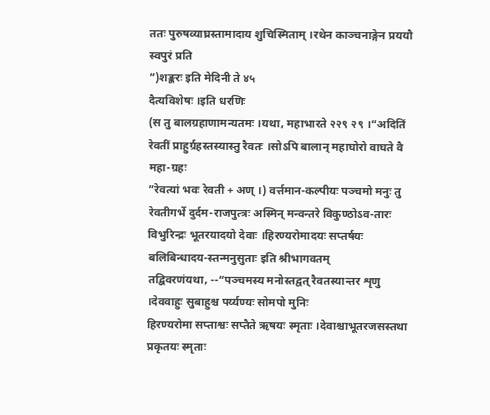ततः पुरुषव्याघ्रस्तामादाय शुचिस्मिताम् ।रथेन काञ्चनाङ्गेन प्रययौ स्वपुरं प्रति
”)शङ्करः इति मेदिनी ते ४५
दैत्यविशेषः ।इति धरणिः
(स तु बालग्रहाणामन्यतमः ।यथा, महाभारते २२९ २९ ।“अदितिं रेवतीं प्राहुर्ग्रहस्तस्यास्तु रैवतः ।सोऽपि बालान् महाघोरो वाघते वै महा-ग्रहः
”रेवत्यां भवः रेवती + अण् ।) वर्त्तमान-कल्पीयः पञ्चमो मनुः तु रेवतीगर्भे दुर्दम-राजपुत्त्रः अस्मिन् मन्वन्तरे विकुण्ठोऽव-तारः विभुरिन्द्रः भूतरयादयो देवाः ।हिरण्यरोमादयः सप्तर्षयः बलिबिन्धादय-स्तन्मनुसुताः इति श्रीभागवतम्
तद्बिवरणंयथा, --“पञ्चमस्य मनोस्तद्वत् रैवतस्यान्तर शृणु ।देववाहुः सुबाहुश्च पर्य्यण्यः सोमपो मुनिः
हिरण्यरोमा सप्ताश्वः सप्तैते ऋषयः स्मृताः ।देवाश्चाभूतरजसस्तथा प्रकृतयः स्मृताः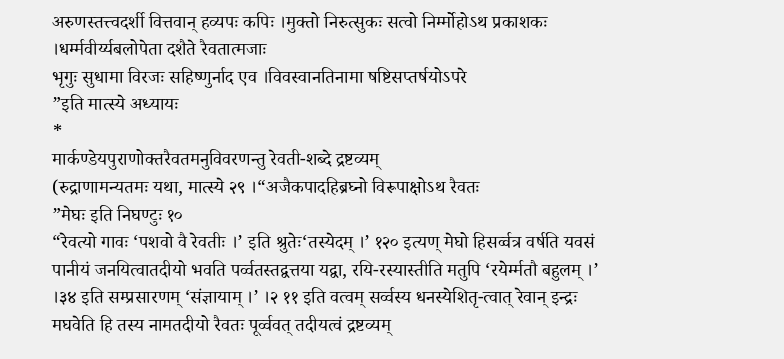अरुणस्तत्त्वदर्शी वित्तवान् हव्यपः कपिः ।मुक्तो निरुत्सुकः सत्वो निर्म्मोहोऽथ प्रकाशकः ।धर्म्मवीर्य्यबलोपेता दशैते रैवतात्मजाः
भृगुः सुधामा विरजः सहिष्णुर्नाद एव ।विवस्वानतिनामा षष्टिसप्तर्षयोऽपरे
”इति मात्स्ये अध्यायः
*
मार्कण्डेयपुराणोक्तरैवतमनुविवरणन्तु रेवती-शब्दे द्रष्टव्यम्
(रुद्राणामन्यतमः यथा, मात्स्ये २९ ।“अजैकपादहिब्रघ्नो विरूपाक्षोऽथ रैवतः
”मेघः इति निघण्टुः १०
“रेवत्यो गावः ‘पशवो वै रेवतीः ।’ इति श्रुतेः‘तस्येदम् ।’ १२० इत्यण् मेघो हिसर्व्वत्र वर्षति यवसं पानीयं जनयित्वातदीयो भवति पर्व्वतस्तद्वत्तया यद्वा, रयि-रस्यास्तीति मतुपि ‘रयेर्म्मतौ बहुलम् ।’ ।३४ इति सम्प्रसारणम् ‘संज्ञायाम् ।’ ।२ ११ इति वत्वम् सर्व्वस्य धनस्येशितृ-त्वात् रेवान् इन्द्रः मघवेति हि तस्य नामतदीयो रैवतः पूर्व्ववत् तदीयत्वं द्रष्टव्यम्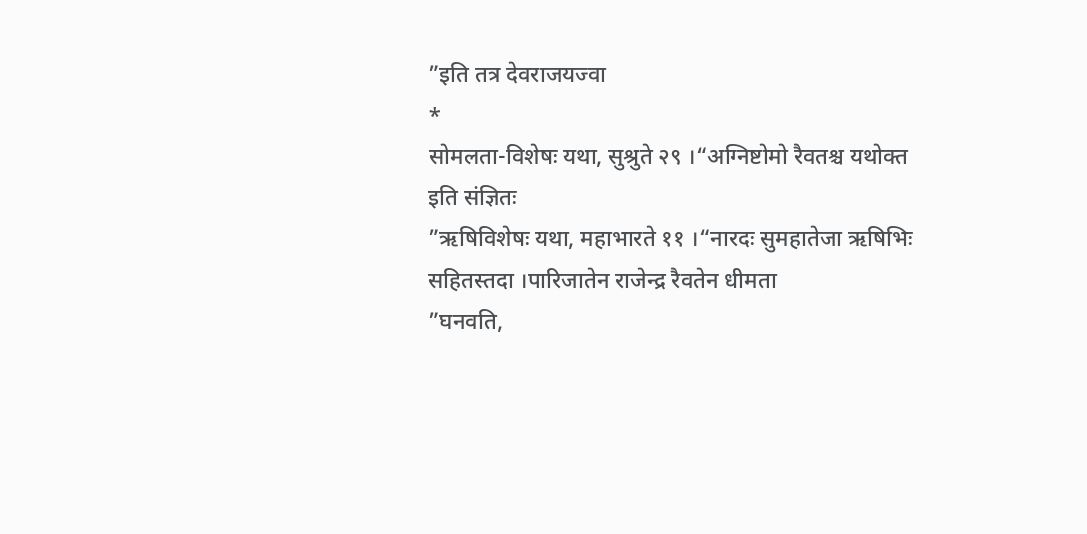”इति तत्र देवराजयज्वा
*
सोमलता-विशेषः यथा, सुश्रुते २९ ।“अग्निष्टोमो रैवतश्च यथोक्त इति संज्ञितः
”ऋषिविशेषः यथा, महाभारते ११ ।“नारदः सुमहातेजा ऋषिभिः सहितस्तदा ।पारिजातेन राजेन्द्र रैवतेन धीमता
”घनवति,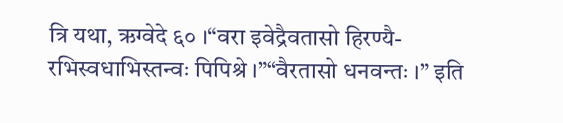त्रि यथा, ऋग्वेदे ६० ।“वरा इवेद्रैवतासो हिरण्यै-रभिस्वधाभिस्तन्वः पिपिश्रे ।”“वैरतासो धनवन्तः ।” इति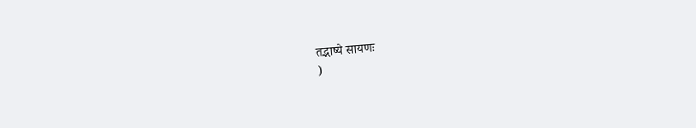तद्भाष्ये सायणः
)